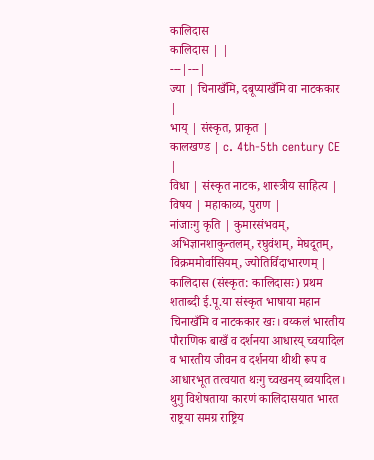कालिदास
कालिदास | |
---|---|
ज्या | चिनाखँमि, दबूप्याखँमि वा नाटककार |
भाय् | संस्कृत, प्राकृत |
कालखण्ड | c. 4th-5th century CE |
विधा | संस्कृत नाटक, शास्त्रीय साहित्य |
विषय | महाकाव्य, पुराण |
नांजाःगु कृति | कुमारसंभवम्, अभिज्ञानशाकुन्तलम्, रघुवंशम्, मेघदूतम्, विक्रममोर्वासियम्, ज्योतिर्विदाभारणम् |
कालिदास (संस्कृत: कालिदासः) प्रथम शताब्दी ई.पू.या संस्कृत भाषाया महान चिनाखँमि व नाटककार खः। वय्कलं भारतीय पौराणिक बाखँ व दर्शनया आधारय् च्वयादिल व भारतीय जीवन व दर्शनया थीथी रूप व आधारभूत तत्वयात थःगु च्वखनय् ब्वयादिल। थुगु विशेषताया कारणं कालिदासयात भारत राष्ट्रया समग्र राष्ट्रिय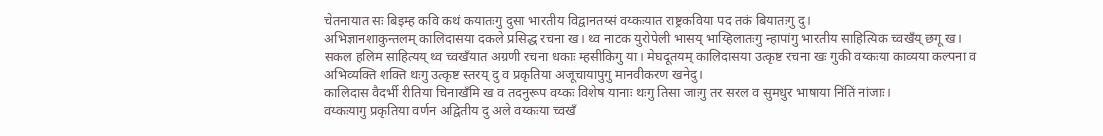चेतनायात सः बिइम्ह कवि कथं कयातःगु दुसा भारतीय विद्वानतय्सं वय्कःयात राष्ट्रकविया पद तकं बियातःगु दु।
अभिज्ञानशाकुन्तलम् कालिदासया दकले प्रसिद्ध रचना ख। थ्व नाटक युरोपेली भासय् भाय्हिलातःगु न्हापांगु भारतीय साहित्यिक च्वखँय् छगू ख। सकल हलिम साहित्यय् थ्व च्वखँयात अग्रणी रचना धकाः म्हसीकिगु या। मेघदूतयम् कालिदासया उत्कृष्ट रचना खः गुकी वय्कःया काव्यया कल्पना व अभिव्यक्ति शक्ति थःगु उत्कृष्ट स्तरय् दु व प्रकृतिया अजूचायापुगु मानवीकरण खनेदु।
कालिदास वैदर्भी रीतिया चिनाखँमि ख व तदनुरूप वय्कः विशेष यानाः थःगु तिसा जाःगु तर सरल व सुमधुर भाषाया निंतिं नांजाः।
वय्कःयागु प्रकृतिया वर्णन अद्वितीय दु अले वय्कःया च्वखँ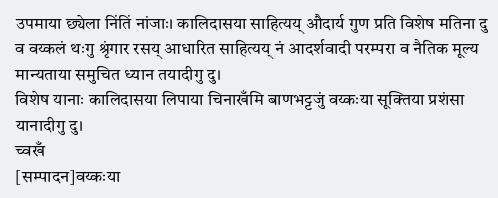उपमाया छ्येला निंतिं नांजाः। कालिदासया साहित्यय् औदार्य गुण प्रति विशेष मतिना दु व वय्कलं थःगु श्रृंगार रसय् आधारित साहित्यय् नं आदर्शवादी परम्परा व नैतिक मूल्य मान्यताया समुचित ध्यान तयादीगु दु।
विशेष यानाः कालिदासया लिपाया चिनाखँमि बाणभट्टजुं वय्कःया सूक्तिया प्रशंसा यानादीगु दु।
च्वखँ
[सम्पादन]वय्कःया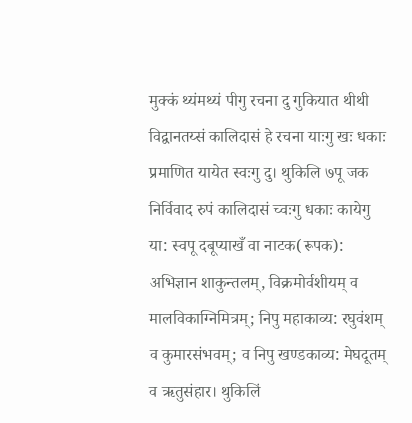मुक्कं थ्यंमथ्यं पीगु रचना दु गुकियात थीथी विद्वानतय्सं कालिदासं हे रचना याःगु खः धकाः प्रमाणित यायेत स्वःगु दु। थुकिलि ७पू जक निर्विवाद रुपं कालिदासं च्वःगु धकाः कायेगु या: स्वपू दबूप्याखँ वा नाटक(रूपक): अभिज्ञान शाकुन्तलम्, विक्रमोर्वशीयम् व मालविकाग्निमित्रम्; निपु महाकाव्य: रघुवंशम् व कुमारसंभवम्; व निपु खण्डकाव्य: मेघदूतम् व ऋतुसंहार। थुकिलिं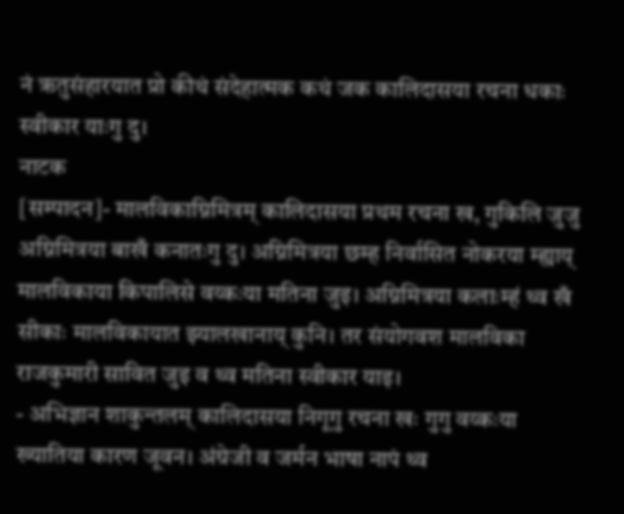नं ऋतुसंहारयात प्रो कीथं संदेहात्मक कथं जक कालिदासया रचना धकाः स्वीकार याःगु दु।
नाटक
[सम्पादन]- मालविकाग्निमित्रम् कालिदासया प्रथम रचना ख, गुकिलि जुजु अग्निमित्रया बाखँ कनातःगु दु। अग्निमित्रया छम्ह निर्वासित नोकरया म्ह्याय् मालविकाया किपालिसे वय्कःया मतिना जुइ। अग्निमित्रया कलाःम्हं थ्व खँ सीकाः मालविकायात झ्यालखानाय् कुनि। तर संयोगवश मालविका राजकुमारी सावित जुइ व थ्व मतिना स्वीकार याइ।
- अभिज्ञान शाकुन्तलम् कालिदासया निगूगु रचना खः गुगु वय्कःया ख्यातिया कारण जूवन। अंग्रेजी व जर्मन भाषा नापं थ्व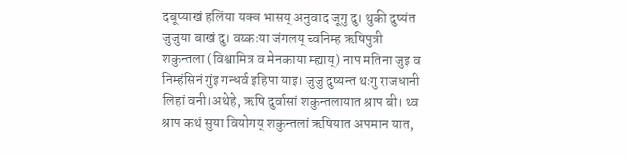दबूप्याखं हलिंया यक्व भासय् अनुवाद जूगु दु। थुकी दुष्यंत जुजुया बाखं दु। वय्कःया जंगलय् च्वनिम्ह ऋषिपुत्री शकुन्तला (विश्वामित्र व मेनकाया म्ह्याय्) नाप मतिना जुइ व निम्हंसिनं गुंइ गन्धर्व इहिपा याइ। जुजु दुष्यन्त थःगु राजधानी लिहां वनी।अथेहे, ऋषि दुर्वासां शकुन्तलायात श्राप बी। थ्व श्राप कथं सुया वियोगय् शकुन्तलां ऋषियात अपमान यात,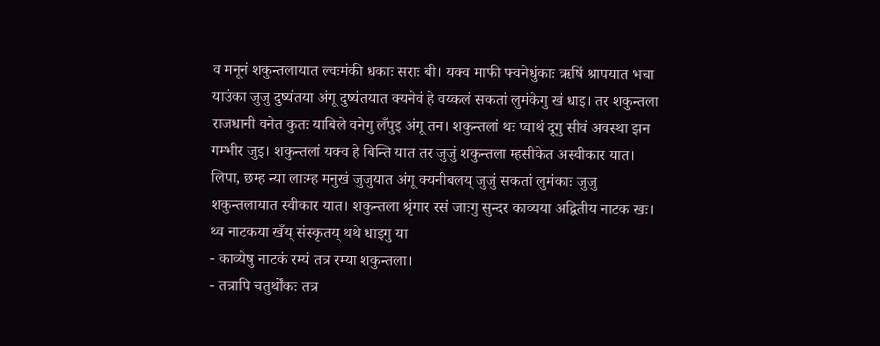व मनूनं शकुन्तलायात ल्वःमंकी धकाः सराः बी। यक्व माफी फ्वनेधुंकाः ऋषिं श्रापयात भचा याउंका जुजु दुष्यंतया अंगू दुष्यंतयात क्यनेवं हे वय्कलं सकतां लुमंकेगु खं धाइ। तर शकुन्तला राजधानी वनेत कुतः याबिले वनेगु लँपुइ अंगू तन। शकुन्तलां थः प्वाथं दूगु सीवं अवस्था झन गम्भीर जुइ। शकुन्तलां यक्व हे बिन्ति यात तर जुजुं शकुन्तला म्हसीकेत अस्वीकार यात। लिपा, छम्ह न्या लाःम्ह मनुखं जुजुयात अंगू क्यनीबलय् जुजुं सकतां लुमंकाः जुजु शकुन्तलायात स्वीकार यात। शकुन्तला श्रृंगार रसं जाःगु सुन्दर काव्यया अद्वितीय नाटक खः। थ्व नाटकया खँय् संस्कृतय् थथे धाइगु या
- काव्येषु नाटकं रम्यं तत्र रम्या शकुन्तला।
- तत्रापि चतुर्थोंकः तत्र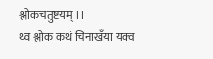श्लोकचतुष्टयम् ।।
थ्व श्लोक कथं चिनाखँया यक्व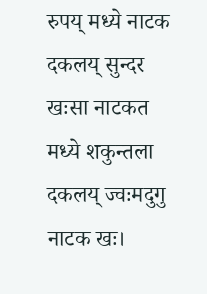रुपय् मध्ये नाटक दकलय् सुन्दर खःसा नाटकत मध्ये शकुन्तला दकलय् ज्वःमदुगु नाटक खः।